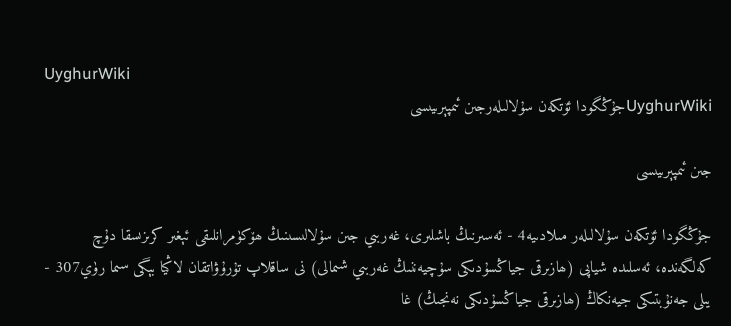UyghurWiki
UyghurWikiجۇڭگودا ئۆتكەن سۇلالىلەرجىن ئىمپېرىيىسى

جىن ئىمپېرىيىسى

جۇڭگودا ئۆتكەن سۇلالىلەر مىلادىيە4 - ئەسىرنىڭ باشلىرى، غەربىي جىن سۇلالىسىنىڭ ھۆكۈمرانلىقى ئېغىر كرىزىسقا دۇچ كەلگەندە، ئەسلىدە شياپى (ھازىرقى جياڭسۇدىكى سۇچيەننىڭ غەربىي شىمالى) نى ساقلاپ تۇرۇۋاتقان لاڭيا بېگى سىما رۈي307 - يىلى جەنۇبتىكى جيەنكاڭ (ھازىرقى جياڭسۇدىكى نەنجىڭ) غا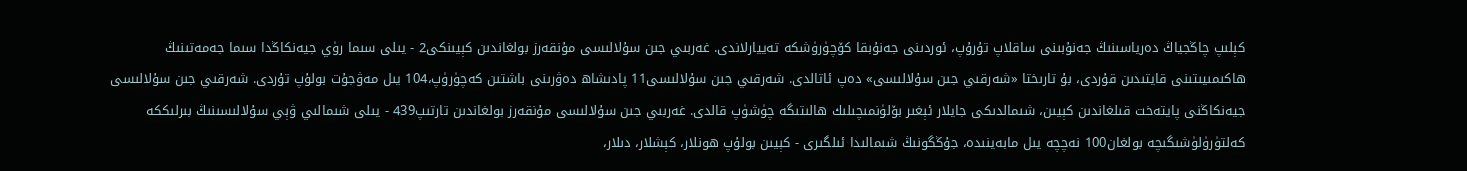كېلىپ چاڭجياڭ دەرياسىنىڭ جەنۇبىنى ساقلاپ تۇرۇپ، ئوردىنى جەنۇبقا كۆچۈرۈشكە تەييارلاندى. غەربىي جىن سۇلالىسى مۇنقەرز بولغاندىن كېيىنكى2 - يىلى سىما رۈي جيەنكاڭدا سىما جەمەتىنىڭ ھاكىمىيىتىنى قايتىدىن قۇردى، بۇ تارىختا «شەرقىي جىن سۇلالىسى» دەپ ئاتالدى. شەرقىي جىن سۇلالىسى11 پادىشاھ دەۋرىنى باشتىن كەچۈرۈپ،104 يىل مەۋجۇت بولۇپ تۇردى. شەرقىي جىن سۇلالىسى جيەنكاڭنى پايتەخت قىلغاندىن كېيىن، شىمالدىكى جايلار ئېغىر بۆلۈنمىچىلىك ھالىتىگە چۈشۈپ قالدى. غەربىي جىن سۇلالىسى مۇنقەرز بولغاندىن تارتىپ439 - يىلى شىمالىي ۋېي سۇلالىسىنىڭ بىرلىككە كەلتۈرۈلۈشىگىچە بولغان100 نەچچە يىل مابەينىدە، جۇڭگونىڭ شىمالىدا ئىلگىرى - كېيىن بولۇپ ھونلار، كېشلار، دىلار،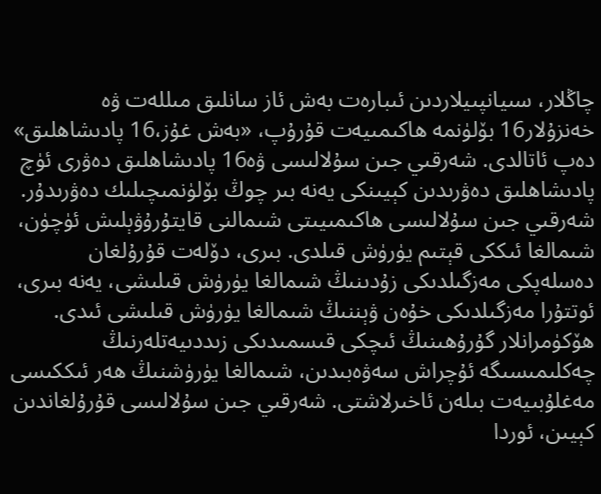چاڭلار، سىيانپىيلاردىن ئىبارەت بەش ئاز سانلىق مىللەت ۋە خەنزۇلار16 بۆلۈنمە ھاكىمىيەت قۇرۇپ، «بەش غۇز،16 پادىشاھلىق» دەپ ئاتالدى. شەرقىي جىن سۇلالىسى ۋە16 پادىشاھلىق دەۋرى ئۈچ پادىشاھلىق دەۋرىدىن كېيىنكى يەنە بىر چوڭ بۆلۈنمىچىلىك دەۋرىدۇر. شەرقىي جىن سۇلالىسى ھاكىمىيىتى شىمالنى قايتۇرۇۋېلىش ئۈچۈن، شىمالغا ئىككى قېتىم يۈرۈش قىلدى. بىرى، دۆلەت قۇرۇلغان دەسلەپكى مەزگىلدىكى زۇدىنىڭ شىمالغا يۈرۈش قىلىشى، يەنە بىرى، ئوتتۇرا مەزگىلدىكى خۇەن ۋېننىڭ شىمالغا يۈرۈش قىلىشى ئىدى. ھۆكۈمرانلار گۇرۇھىنىڭ ئىچكى قىسمىدىكى زىددىيەتلەرنىڭ چەكلىمىسىگە ئۇچراش سەۋەبىدىن، شىمالغا يۈرۈشنىڭ ھەر ئىككىسى مەغلۇبىيەت بىلەن ئاخىرلاشتى. شەرقىي جىن سۇلالىسى قۇرۇلغاندىن كېيىن، ئوردا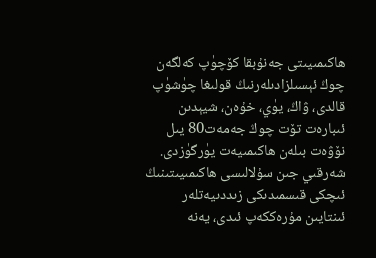ھاكىمىيىتى جەنۇبقا كۆچۈپ كەلگەن چوڭ ئېسىلزادىلەرنىڭ قولىغا چۈشۈپ قالدى، ۋاڭ، يۈي، خۇەن، شيېدىن ئىبارەت تۆت چوڭ جەمەت80 يىل نۆۋەت بىلەن ھاكىمىيەت يۈرگۈزدى. شەرقىي جىن سۇلالىسى ھاكىمىيىتىنىڭ ئىچكى قىسمىدىكى زىددىيەتلەر ئىنتايىن مۇرەككەپ ئىدى، يەنە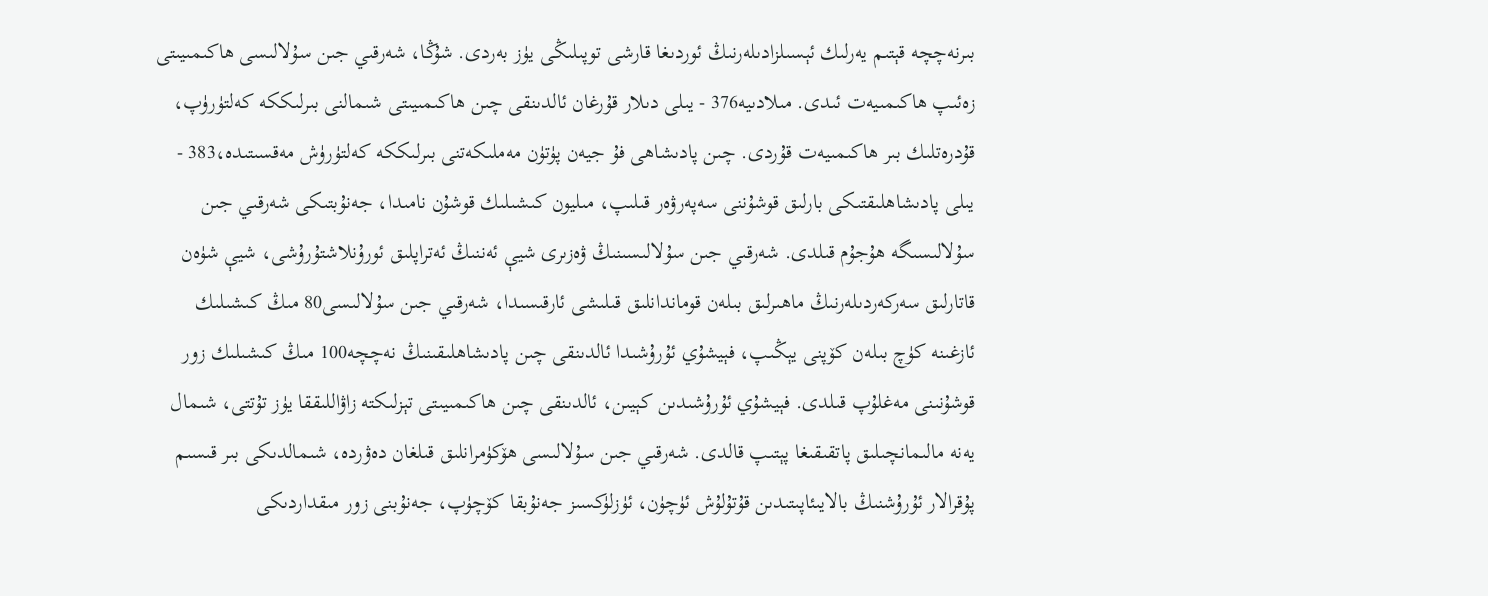بىرنەچچە قېتىم يەرلىك ئېسىلزادىلەرنىڭ ئوردىغا قارشى توپىلىڭى يۈز بەردى. شۇڭا، شەرقىي جىن سۇلالىسى ھاكىمىيىتى زەئىپ ھاكىمىيەت ئىدى. مىلادىيە376 - يىلى دىلار قۇرغان ئالدىنقى چىن ھاكىمىيىتى شىمالنى بىرلىككە كەلتۈرۈپ، قۇدرەتلىك بىر ھاكىمىيەت قۇردى. چىن پادىشاھى فۇ جيەن پۈتۈن مەملىكەتنى بىرلىككە كەلتۈرۈش مەقسىتىدە،383 - يىلى پادىشاھلىقتىكى بارلىق قوشۇننى سەپەرۋەر قىلىپ، مىليون كىشىلىك قوشۇن نامىدا، جەنۇبتىكى شەرقىي جىن سۇلالىسىگە ھۇجۇم قىلدى. شەرقىي جىن سۇلالىسىنىڭ ۋەزىرى شيې ئەننىڭ ئەتراپلىق ئورۇنلاشتۇرۇشى، شيې شۈەن قاتارلىق سەركەردىلەرنىڭ ماھىرلىق بىلەن قوماندانلىق قىلىشى ئارقىسىدا، شەرقىي جىن سۇلالىسى80 مىڭ كىشىلىك ئازغىنە كۈچ بىلەن كۆپنى يېڭىپ، فېيشۇي ئۇرۇشىدا ئالدىنقى چىن پادىشاھلىقىنىڭ نەچچە100 مىڭ كىشىلىك زور قوشۇنىنى مەغلۇپ قىلدى. فېيشۇي ئۇرۇشىدىن كېيىن، ئالدىنقى چىن ھاكىمىيىتى تېزلىكتە زاۋاللىققا يۈز تۇتتى، شىمال يەنە مالىمانچىلىق پاتقىقىغا پېتىپ قالدى. شەرقىي جىن سۇلالىسى ھۆكۈمرانلىق قىلغان دەۋردە، شىمالدىكى بىر قىسىم پۇقرالار ئۇرۇشنىڭ بالايىئاپىتىدىن قۇتۇلۇش ئۈچۈن، ئۈزلۈكسىز جەنۇبقا كۆچۈپ، جەنۇبنى زور مىقداردىكى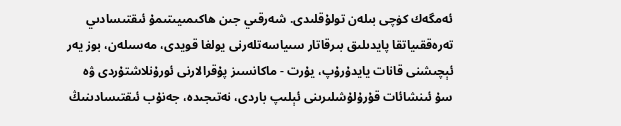ئەمگەك كۈچى بىلەن تولۇقلىدى. شەرقىي جىن ھاكىمىيىتىمۇ ئىقتىسادىي تەرەققىياتقا پايدىلىق بىرقاتار سىياسەتلەرنى يولغا قويدى، مەسىلەن، بوز يەر ئېچىشنى قانات يايدۇرۇپ، يۇرت - ماكانسىز پۇقرالارنى ئورۇنلاشتۇردى ۋە سۇ ئىنشائات قۇرۇلۇشلىرىنى ئېلىپ باردى، نەتىجىدە، جەنۇب ئىقتىسادىنىڭ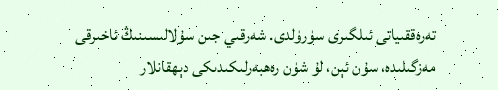تەرەققىياتى ئىلگىرى سۈرۈلدى. شەرقىي جىن سۇلالىسىنىڭ ئاخىرقى مەزگىلىدە، سۇن ئېن، لۇ شۈن رەھبەرلىكىدىكى دېھقانلار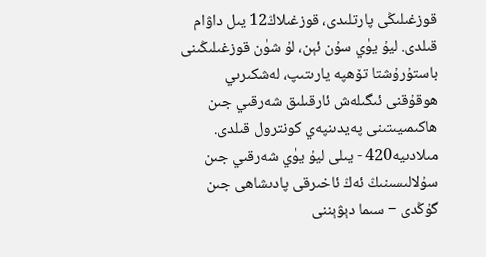قوزغىلىڭى پارتلىدى، قوزغىلاڭ12 يىل داۋام قىلدى. ليۇ يۈي سۇن ئېن، لۇ شۈن قوزغىلىڭىنى باستۇرۇشتا تۆھپە يارىتىپ، لەشكىرىي ھوقۇقنى ئىگىلەش ئارقىلىق شەرقىي جىن ھاكىمىيىتىنى پەيدىنپەي كونترول قىلدى. مىلادىيە420 - يىلى ليۇ يۈي شەرقىي جىن سۇلالىسىنىڭ ئەڭ ئاخىرقى پادىشاھى جىن گۇڭدى − سىما دېۋېننى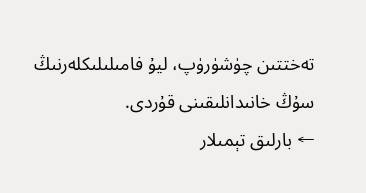تەختتىن چۈشۈرۈپ، ليۇ فامىلىلىكلەرنىڭ سۇڭ خانىدانلىقىنى قۇردى.
← بارلىق تېمىلار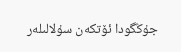جۇڭگودا ئۆتكەن سۇلالىلەر